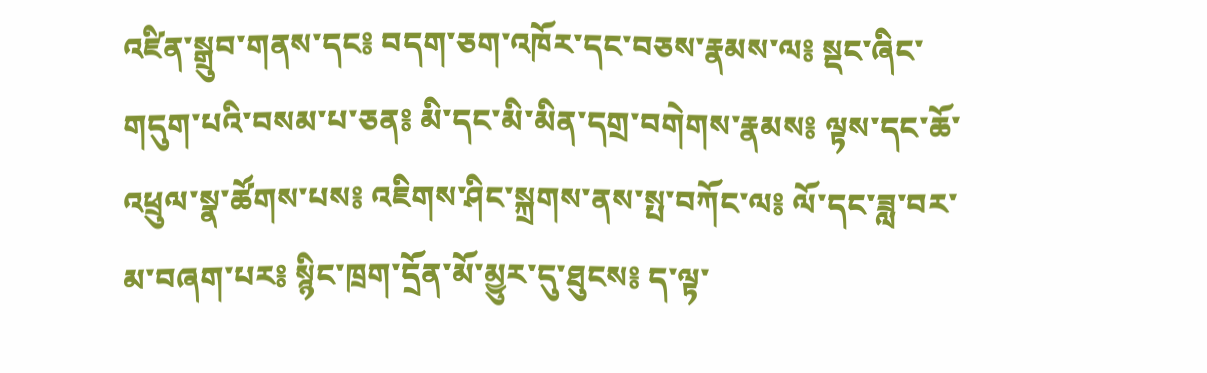འཛིན་སྒྲུབ་གནས་དང༔ བདག་ཅག་འཁོར་དང་བཅས་རྣམས་ལ༔ སྡང་ཞིང་གདུག་པའི་བསམ་པ་ཅན༔ མི་དང་མི་མིན་དགྲ་བགེགས་རྣམས༔ ལྟས་དང་ཆོ་འཕྲུལ་སྣ་ཚོགས་པས༔ འཇིགས་ཤིང་སྐྲགས་ནས་སྤ་བཀོང་ལ༔ ལོ་དང་ཟླ་བར་མ་བཞག་པར༔ སྙིང་ཁྲག་དྲོན་མོ་མྱུར་དུ་ཐུངས༔ ད་ལྟ་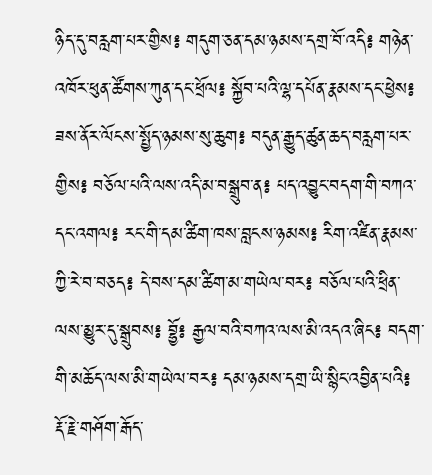ཉིད་དུ་བརླག་པར་གྱིས༔ གདུག་ཅན་དམ་ཉམས་དགྲ་བོ་འདི༔ གཉེན་འཁོར་ཕུན་ཚོགས་ཀུན་དང་ཕྲོལ༔ སྐྱོབ་པའི་ལྷ་དཔོན་རྣམས་དང་ཕྱེས༔ ཟས་ནོར་ལོངས་སྤྱོད་ཉམས་སུ་ཆུག༔ བདུན་རྒྱུད་ཚུན་ཆད་བརླག་པར་གྱིས༔ བཅོལ་པའི་ལས་འདི་མ་བསྒྲུབ་ན༔ པད་འབྱུང་བདག་གི་བཀའ་དང་འགལ༔ རང་གི་དམ་ཚིག་ཁས་བླངས་ཉམས༔ རིག་འཛིན་རྣམས་ཀྱི་རེ་བ་བཅད༔ དེ་བས་དམ་ཚིག་མ་གཡེལ་བར༔ བཅོལ་པའི་ཕྲིན་ལས་མྱུར་དུ་སྒྲུབས༔ བྷྱོ༔ རྒྱལ་བའི་བཀའ་ལས་མི་འདའ་ཞིང༔ བདག་གི་མཆོད་ལས་མི་གཡེལ་བར༔ དམ་ཉམས་དགྲ་ཡི་སྙིང་འབྱིན་པའི༔ རྡོ་རྗེ་གཤོག་རྒོད་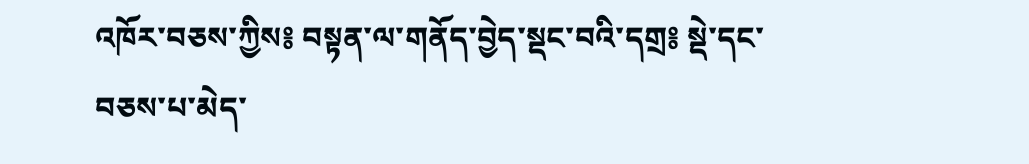འཁོར་བཅས་ཀྱིས༔ བསྟན་ལ་གནོད་བྱེད་སྡང་བའི་དགྲ༔ སྡེ་དང་བཅས་པ་མེད་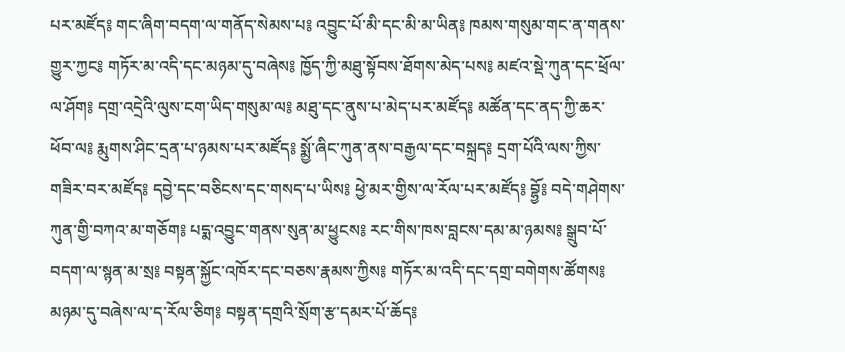པར་མཛོད༔ གང་ཞིག་བདག་ལ་གནོད་སེམས་པ༔ འབྱུང་པོ་མི་དང་མི་མ་ཡིན༔ ཁམས་གསུམ་གང་ན་གནས་གྱུར་ཀྱང༔ གཏོར་མ་འདི་དང་མཉམ་དུ་བཞེས༔ ཁྱོད་ཀྱི་མཐུ་སྟོབས་ཐོགས་མེད་པས༔ མཛའ་སྡེ་ཀུན་དང་ཕྲོལ་ལ་ཤོག༔ དགྲ་འདྲེའི་ལུས་ངག་ཡིད་གསུམ་ལ༔ མཐུ་དང་ནུས་པ་མེད་པར་མཛོད༔ མཚོན་དང་ནད་ཀྱི་ཆར་ཕོབ་ལ༔ རྨུགས་ཤིང་དྲན་པ་ཉམས་པར་མཛོད༔ སྨྱོ་ཞིང་ཀུན་ནས་བརྒྱལ་དང་བསྐྲད༔ དྲག་པོའི་ལས་ཀྱིས་གཟིར་བར་མཛོད༔ དབྱེ་དང་བཅིངས་དང་གསད་པ་ཡིས༔ ཕྱེ་མར་གྱིས་ལ་རོལ་པར་མཛོད༔ བྷྱོ༔ བདེ་གཤེགས་ཀུན་གྱི་བཀའ་མ་གཅོག༔ པདྨ་འབྱུང་གནས་སུན་མ་ཕྱུངས༔ རང་གིས་ཁས་བླངས་དམ་མ་ཉམས༔ སྒྲུབ་པོ་བདག་ལ་སྙན་མ་སྲ༔ བསྟན་སྐྱོང་འཁོར་དང་བཅས་རྣམས་ཀྱིས༔ གཏོར་མ་འདི་དང་དགྲ་བགེགས་ཚོགས༔ མཉམ་དུ་བཞེས་ལ་ད་རོལ་ཅིག༔ བསྟན་དགྲའི་སྲོག་རྩ་དམར་པོ་ཆོད༔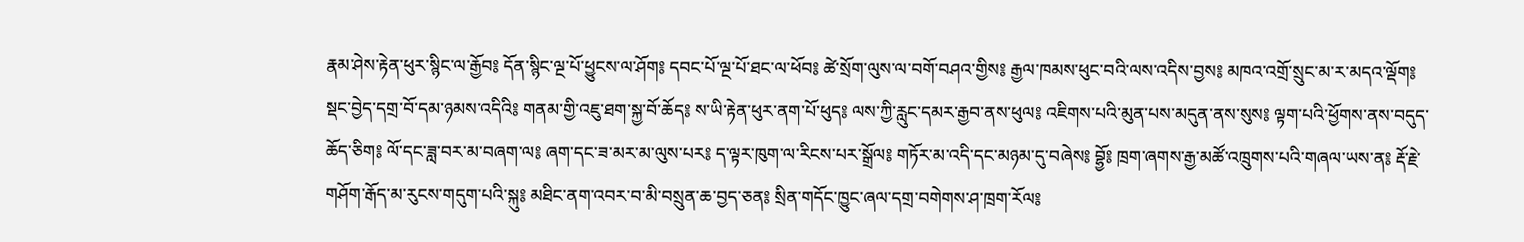རྣམ་ཤེས་རྟེན་ཕུར་སྙིང་ལ་རྒྱོབ༔ དོན་སྙིང་ལྔ་པོ་ཕྱུངས་ལ་ཤོག༔ དབང་པོ་ལྔ་པོ་ཐང་ལ་ཕོབ༔ ཚེ་སྲོག་ལུས་ལ་བགོ་བཤའ་གྱིས༔ རྒྱལ་ཁམས་ཕུང་བའི་ལས་འདིས་བྱས༔ མཁའ་འགྲོ་སྲུང་མ་ར་མདའ་ལྡོག༔ སྡང་བྱེད་དགྲ་བོ་དམ་ཉམས་འདིའི༔ གནམ་གྱི་འཇུ་ཐག་སྐྱ་བོ་ཆོད༔ ས་ཡི་རྟེན་ཕུར་ནག་པོ་ཕུད༔ ལས་ཀྱི་རླུང་དམར་རྒྱབ་ནས་ཕུལ༔ འཇིགས་པའི་མུན་པས་མདུན་ནས་སུས༔ ལྟག་པའི་ཕྱོགས་ནས་བདུད་ཆོད་ཅིག༔ ལོ་དང་ཟླ་བར་མ་བཞག་ལ༔ ཞག་དང་ཟ་མར་མ་ལུས་པར༔ ད་ལྟར་ཁུག་ལ་རིངས་པར་སྒྲོལ༔ གཏོར་མ་འདི་དང་མཉམ་དུ་བཞེས༔ བྷྱོ༔ ཁྲག་ཞགས་རྒྱ་མཚོ་འཁྲུགས་པའི་གཞལ་ཡས་ན༔ རྡོ་རྗེ་གཤོག་རྒོད་མ་རུངས་གདུག་པའི་སྐུ༔ མཐིང་ནག་འབར་བ་མི་བསྲུན་ཆ་བྱད་ཅན༔ སྲིན་གདོང་ཁྱུང་ཞལ་དགྲ་བགེགས་ཤ་ཁྲག་རོལ༔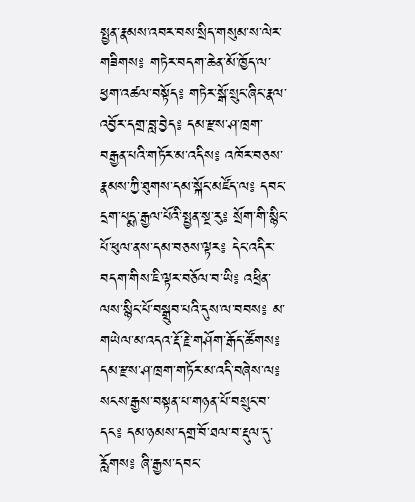སྤྱན་རྣམས་འབར་བས་སྲིད་གསུམ་ས་ལེར་གཟིགས༔ གཏེར་བདག་ཆེན་མོ་ཁྱོད་ལ་ཕྱག་འཚལ་བསྟོད༔ གཏེར་སྒོ་སྲུང་ཞིང་རྣལ་འབྱོར་དགྲ་བླ་བྱེད༔ དམ་རྫས་ཤ་ཁྲག་བརྒྱན་པའི་གཏོར་མ་འདིས༔ འཁོར་བཅས་རྣམས་ཀྱི་ཐུགས་དམ་སྐོང་མཛོད་ལ༔ དབང་དྲག་པདྨ་རྒྱལ་པོའི་སྤྱན་སྔ་རུ༔ སྲོག་གི་སྙིང་པོ་ཕུལ་ནས་དམ་བཅས་ལྟར༔ དེང་འདིར་བདག་གིས་ཇི་ལྟར་བཅོལ་བ་ཡི༔ འཕྲིན་ལས་སྙིང་པོ་བསྒྲུབ་པའི་དུས་ལ་བབས༔ མ་གཡེལ་མ་འདའ་རྡོ་རྗེ་གཤོག་རྒོད་ཚོགས༔ དམ་རྫས་ཤ་ཁྲག་གཏོར་མ་འདི་བཞེས་ལ༔ སངས་རྒྱས་བསྟན་པ་གཉན་པོ་བསྲུང་བ་དང༔ དམ་ཉམས་དགྲ་བོ་ཐལ་བ་རྡུལ་དུ་རློགས༔ ཞི་རྒྱས་དབང་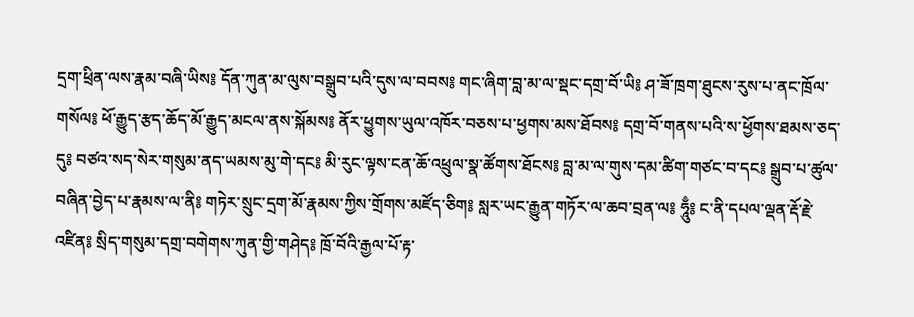དྲག་ཕྲིན་ལས་རྣམ་བཞི་ཡིས༔ དོན་ཀུན་མ་ལུས་བསྒྲུབ་པའི་དུས་ལ་བབས༔ གང་ཞིག་བླ་མ་ལ་སྡང་དགྲ་བོ་ཡི༔ ཤ་ཟོ་ཁྲག་ཐུངས་རུས་པ་ནང་ཁྲོལ་གསོལ༔ ཕོ་རྒྱུད་རྩད་ཆོད་མོ་རྒྱུད་མངལ་ནས་སྐོམས༔ ནོར་ཕྱུགས་ཡུལ་འཁོར་བཅས་པ་ཕྱགས་མས་ཐོབས༔ དགྲ་བོ་གནས་པའི་ས་ཕྱོགས་ཐམས་ཅད་དུ༔ བཙའ་སད་སེར་གསུམ་ནད་ཡམས་མུ་གེ་དང༔ མི་རུང་ལྟས་ངན་ཆོ་འཕྲུལ་སྣ་ཚོགས་ཐོངས༔ བླ་མ་ལ་གུས་དམ་ཚིག་གཙང་བ་དང༔ སྒྲུབ་པ་ཚུལ་བཞིན་བྱེད་པ་རྣམས་ལ་ནི༔ གཏེར་སྲུང་དྲག་མོ་རྣམས་ཀྱིས་གྲོགས་མཛོད་ཅིག༔ སླར་ཡང་རྒྱུན་གཏོར་ལ་ཆབ་བྲན་ལ༔ ཧཱུྃ༔ ང་ནི་དཔལ་ལྡན་རྡོ་རྗེ་འཛིན༔ སྲིད་གསུམ་དགྲ་བགེགས་ཀུན་གྱི་གཤེད༔ ཁྲོ་བོའི་རྒྱལ་པོ་རྟ་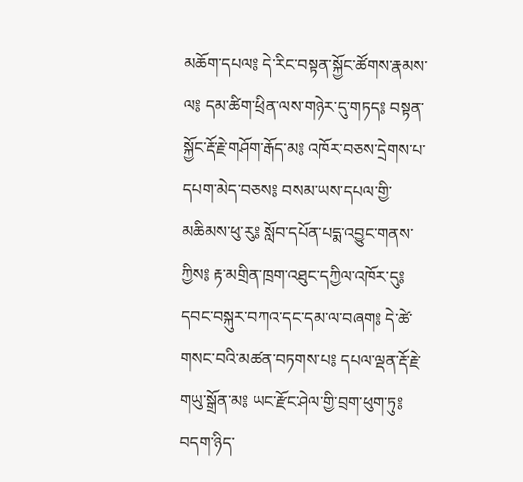མཆོག་དཔལ༔ དེ་རིང་བསྟན་སྐྱོང་ཚོགས་རྣམས་ལ༔ དམ་ཚིག་ཕྲིན་ལས་གཉེར་དུ་གཏད༔ བསྟན་སྐྱོང་རྡོ་རྗེ་གཤོག་རྒོད་མ༔ འཁོར་བཅས་དྲེགས་པ་དཔག་མེད་བཅས༔ བསམ་ཡས་དཔལ་གྱི་མཆིམས་ཕུ་རུ༔ སློབ་དཔོན་པདྨ་འབྱུང་གནས་ཀྱིས༔ རྟ་མགྲིན་ཁྲག་འཐུང་དཀྱིལ་འཁོར་དུ༔ དབང་བསྐུར་བཀའ་དང་དམ་ལ་བཞག༔ དེ་ཚེ་གསང་བའི་མཚན་བཏགས་པ༔ དཔལ་ལྡན་རྡོ་རྗེ་གཡུ་སྒྲོན་མ༔ ཡང་རྫོང་ཤེལ་གྱི་བྲག་ཕུག་ཏུ༔ བདག་ཉིད་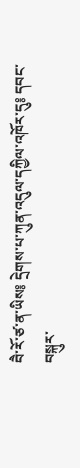བཻ་རོ་ཙ་ན་ཡིས༔ དྲེགས་པ་ཀུན་འདུལ་དཀྱིལ་འཁོར་དུ༔ དབང་བསྐུར་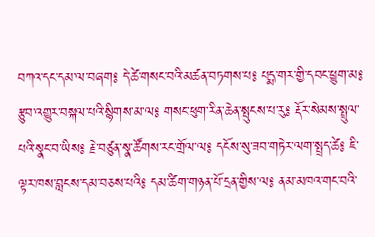བཀའ་དང་དམ་ལ་བཞག༔ དེ་ཚེ་གསང་བའི་མཚན་བཏགས་པ༔ པདྨ་གར་གྱི་དབང་ཕྱུག་མ༔ རྩུབ་འགྱུར་བསྐལ་པའི་སྙིགས་མ་ལ༔ གསང་ཕུག་རིན་ཆེན་སྤུངས་པ་རུ༔ རྡོར་སེམས་སྤྲུལ་པའི་སྣང་བ་ཡིས༔ རྗེ་བཙུན་སྣ་ཚོགས་རང་གྲོལ་ལ༔ དངོས་སུ་ཟབ་གཏེར་ལག་སྤྲད་ཚེ༔ ཇི་ལྟར་ཁས་བླངས་དམ་བཅས་པའི༔ དམ་ཚིག་གཉན་པོ་དྲན་གྱིས་ལ༔ ནམ་མཁའ་གང་བའི་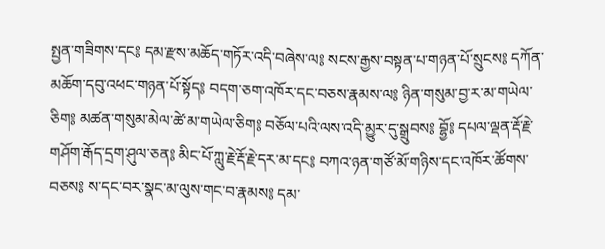སྤྱན་གཟིགས་དང༔ དམ་རྫས་མཆོད་གཏོར་འདི་བཞེས་ལ༔ སངས་རྒྱས་བསྟན་པ་གཉན་པོ་སྲུངས༔ དཀོན་མཆོག་དབུ་འཕང་གཉན་པོ་སྟོད༔ བདག་ཅག་འཁོར་དང་བཅས་རྣམས་ལ༔ ཉིན་གསུམ་བྱ་ར་མ་གཡེལ་ཅིག༔ མཚན་གསུམ་མེལ་ཚེ་མ་གཡེལ་ཅིག༔ བཅོལ་པའི་ལས་འདི་མྱུར་དུ་སྒྲུབས༔ བྷྱོ༔ དཔལ་ལྡན་རྡོ་རྗེ་གཤོག་རྒོད་དྲག་ཤུལ་ཅན༔ མིང་པོ་ཀླུ་རྗེ་རྡོ་རྗེ་དར་མ་དང༔ བཀའ་ཉན་གཙོ་མོ་གཉིས་དང་འཁོར་ཚོགས་བཅས༔ ས་དང་བར་སྣང་མ་ལུས་གང་བ་རྣམས༔ དམ་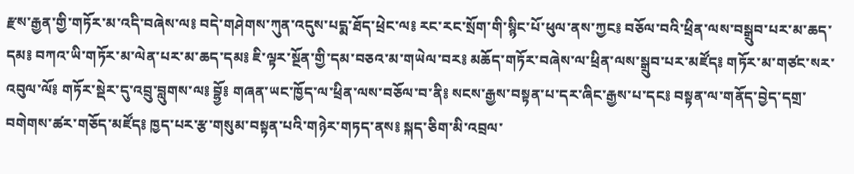རྫས་རྒྱན་གྱི་གཏོར་མ་འདི་བཞེས་ལ༔ བདེ་གཤེགས་ཀུན་འདུས་པདྨ་ཐོད་ཕྲེང་ལ༔ རང་རང་སྲོག་གི་སྙིང་པོ་ཕུལ་ནས་ཀྱང༔ བཅོལ་བའི་ཕྲིན་ལས་བསྒྲུབ་པར་མ་ཆད་དམ༔ བཀའ་ཡི་གཏོར་མ་ལེན་པར་མ་ཆད་དམ༔ ཇི་ལྟར་སྔོན་གྱི་དམ་བཅའ་མ་གཡེལ་བར༔ མཆོད་གཏོར་བཞེས་ལ་ཕྲིན་ལས་སྒྲུབ་པར་མཛོད༔ གཏོར་མ་གཙང་སར་འབུལ་ལོ༔ གཏོར་སྡེར་དུ་འབྲུ་བླུགས་ལ༔ བྷྱོ༔ གཞན་ཡང་ཁྱོད་ལ་ཕྲིན་ལས་བཅོལ་བ་ནི༔ སངས་རྒྱས་བསྟན་པ་དར་ཞིང་རྒྱས་པ་དང༔ བསྟན་ལ་གནོད་བྱེད་དགྲ་བགེགས་ཚར་གཅོད་མཛོད༔ ཁྱད་པར་རྩ་གསུམ་བསྟན་པའི་གཉེར་གཏད་ནས༔ སྐད་ཅིག་མི་འབྲལ་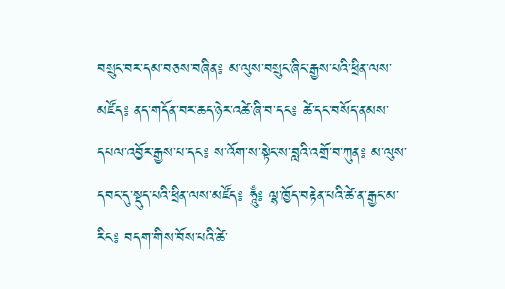བསྲུང་བར་དམ་བཅས་བཞིན༔ མ་ལུས་བསྲུང་ཞིང་རྒྱས་པའི་ཕྲིན་ལས་མཛོད༔ ནད་གདོན་བར་ཆད་ཉེར་འཚེ་ཞི་བ་དང༔ ཚེ་དང་བསོད་ནམས་དཔལ་འབྱོར་རྒྱས་པ་དང༔ ས་འོག་ས་སྟེང་ས་བླའི་འགྲོ་བ་ཀུན༔ མ་ལུས་དབང་དུ་སྡུད་པའི་ཕྲིན་ལས་མཛོད༔ ཧཱུྃ༔ ལྷ་ཁྱོད་བརྟེན་པའི་ཚེ་ན་རྒྱང་མ་རིང༔ བདག་གིས་བོས་པའི་ཚེ་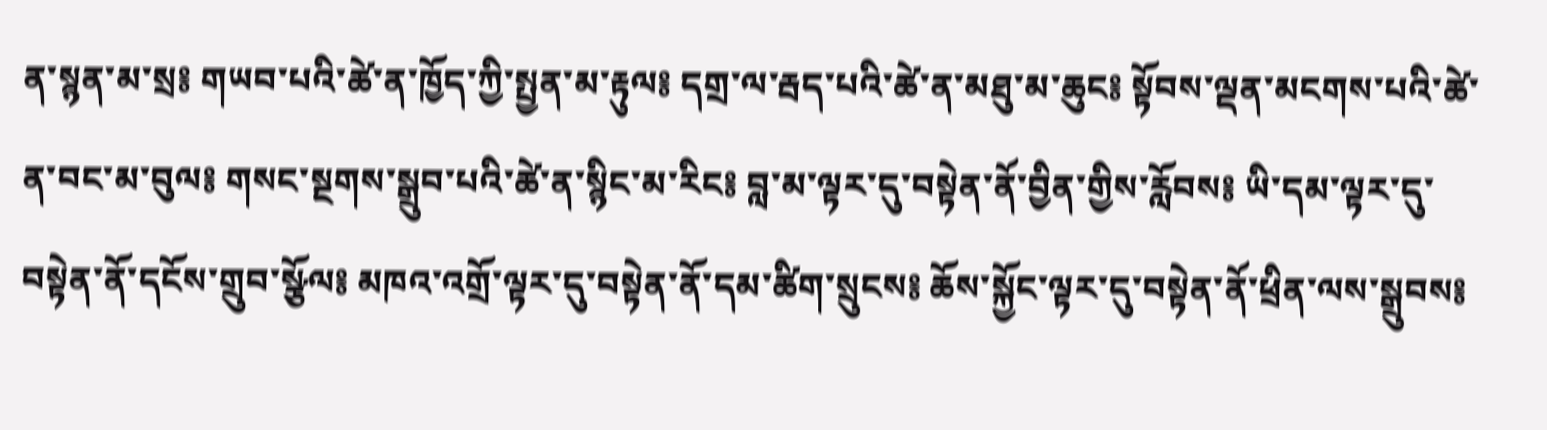ན་སྙན་མ་སྲ༔ གཡབ་པའི་ཚེ་ན་ཁྱོད་ཀྱི་སྤྱན་མ་རྟུལ༔ དགྲ་ལ་རྦད་པའི་ཚེ་ན་མཐུ་མ་ཆུང༔ སྟོབས་ལྡན་མངགས་པའི་ཚེ་ན་བང་མ་བུལ༔ གསང་སྔགས་སྒྲུབ་པའི་ཚེ་ན་སྙིང་མ་རིང༔ བླ་མ་ལྟར་དུ་བསྟེན་ནོ་བྱིན་གྱིས་རློབས༔ ཡི་དམ་ལྟར་དུ་བསྟེན་ནོ་དངོས་གྲུབ་སྩོལ༔ མཁའ་འགྲོ་ལྟར་དུ་བསྟེན་ནོ་དམ་ཚིག་སྲུངས༔ ཆོས་སྐྱོང་ལྟར་དུ་བསྟེན་ནོ་ཕྲིན་ལས་སྒྲུབས༔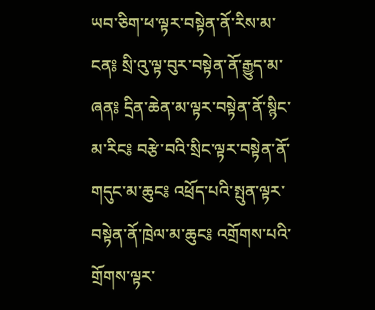ཡབ་ཅིག་ཕ་ལྟར་བསྟེན་ནོ་རིས་མ་ངན༔ སྲི་འུ་ལྟ་བུར་བསྟེན་ནོ་རྒྱུད་མ་ཞན༔ དྲིན་ཆེན་མ་ལྟར་བསྟེན་ནོ་སྙིང་མ་རིང༔ བརྩེ་བའི་སྲིང་ལྟར་བསྟེན་ནོ་གདུང་མ་ཆུང༔ འཕྲོད་པའི་སྤུན་ལྟར་བསྟེན་ནོ་ཁྲེལ་མ་ཆུང༔ འགྲོགས་པའི་གྲོགས་ལྟར་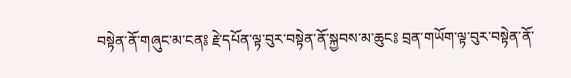བསྟེན་ནོ་གཞུང་མ་ངན༔ རྗེ་དཔོན་ལྟ་བུར་བསྟེན་ནོ་སྐྱབས་མ་ཆུང༔ བྲན་གཡོག་ལྟ་བུར་བསྟེན་ནོ་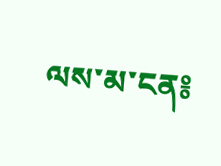ལས་མ་ངན༔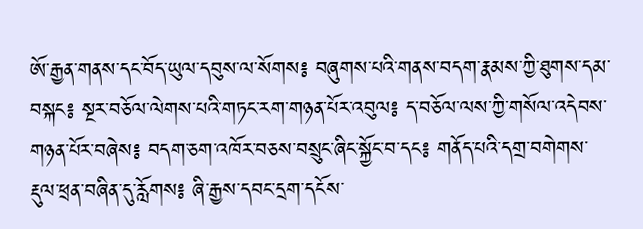ཨོ་རྒྱན་གནས་དང་བོད་ཡུལ་དབུས་ལ་སོགས༔ བཞུགས་པའི་གནས་བདག་རྣམས་ཀྱི་ཐུགས་དམ་བསྐང༔ སྔར་བཅོལ་ལེགས་པའི་གཏང་རག་གཉན་པོར་འབུལ༔ ད་བཅོལ་ལས་ཀྱི་གསོལ་འདེབས་གཉན་པོར་བཞེས༔ བདག་ཅག་འཁོར་བཅས་བསྲུང་ཞིང་སྐྱོང་བ་དང༔ གནོད་པའི་དགྲ་བགེགས་རྡུལ་ཕྲན་བཞིན་དུ་རློགས༔ ཞི་རྒྱས་དབང་དྲག་དངོས་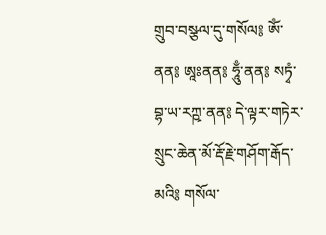གྲུབ་བསྩལ་དུ་གསོལ༔ ཨོཾ་ནན༔ ཨཱཿནན༔ ཧཱུྃ་ནན༔ སཏྭཾ་བྷ་ཡ་རཀྵ་ནན༔ དེ་ལྟར་གཏེར་སྲུང་ཆེན་མོ་རྡོ་རྗེ་གཤོག་རྒོད་མའི༔ གསོལ་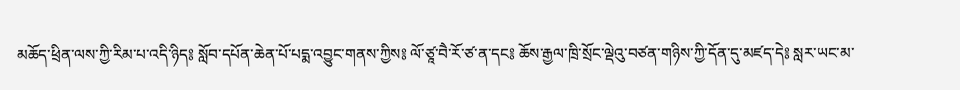མཆོད་ཕྲིན་ལས་ཀྱི་རིམ་པ་འདི་ཉིད༔ སློབ་དཔོན་ཆེན་པོ་པདྨ་འབྱུང་གནས་ཀྱིས༔ ལོ་ཙཱ་བཻ་རོ་ཙ་ན་དང༔ ཆོས་རྒྱལ་ཁྲི་སྲོང་ལྡེའུ་བཙན་གཉིས་ཀྱི་དོན་དུ་མཛད་དེ༔ སླར་ཡང་མ་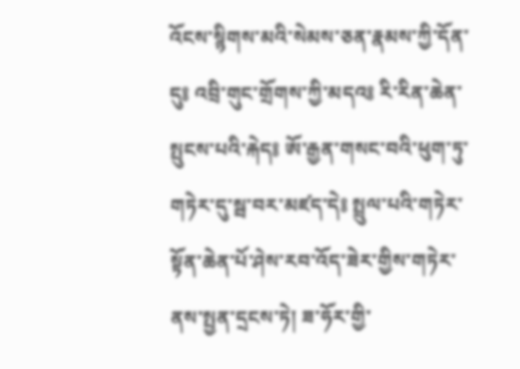འོངས་སྙིགས་མའི་སེམས་ཅན་རྣམས་ཀྱི་དོན་དུ༔ འབྲི་གུང་གྲོགས་ཀྱི་མདའ༔ རི་རིན་ཆེན་སྤུངས་པའི་རྐེད༔ ཨོ་རྒྱན་གསང་བའི་ཕུག་ཏུ་གཏེར་དུ་སྦ་བར་མཛད་དེ༔ སྤྲུལ་པའི་གཏེར་སྟོན་ཆེན་པོ་ཤེས་རབ་འོད་ཟེར་གྱིས་གཏེར་ནས་སྤྱན་དྲངས་ཏེ། ཟ་ཧོར་གྱི་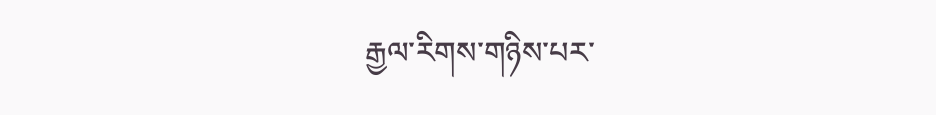རྒྱལ་རིགས་གཉིས་པར་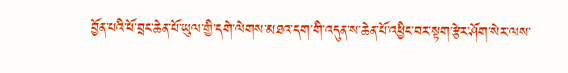བྱོན་པའི་ཕོ་བྲང་ཆེན་པོ་ཡུལ་གྱི་དགེ་ལེགས་མཐའ་དག་གི་འདུན་ས་ཆེན་པོ་འཕྱིང་བར་སྟག་རྩེར་ཤོག་སེར་ལས་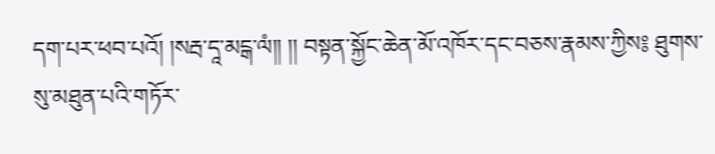དག་པར་ཕབ་པའོ། །སརྦ་དཱ་མངྒ་ལཾ།། །། བསྟན་སྐྱོང་ཆེན་མོ་འཁོར་དང་བཅས་རྣམས་ཀྱིས༔ ཐུགས་སུ་མཐུན་པའི་གཏོར་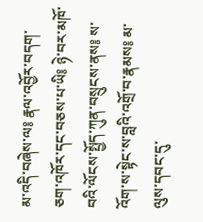མ་འདི་བཞེས་ལ༔ རྣལ་འབྱོར་བདག་ཅག་འཁོར་དང་བཅས་པ་ཡི༔ ཉེ་བར་མཁོ་བའི་ལོངས་སྤྱོད་ཀུན་བསྲུངས་ནས༔ ས་འོག་ས་སྟེང་ས་བླའི་འགྲོ་བ་རྣམས༔ མ་ལུས་དབང་དུ་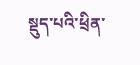སྡུད་པའི་ཕྲིན་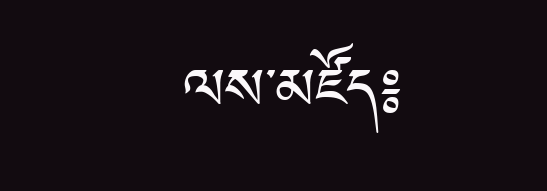ལས་མཛོད༔